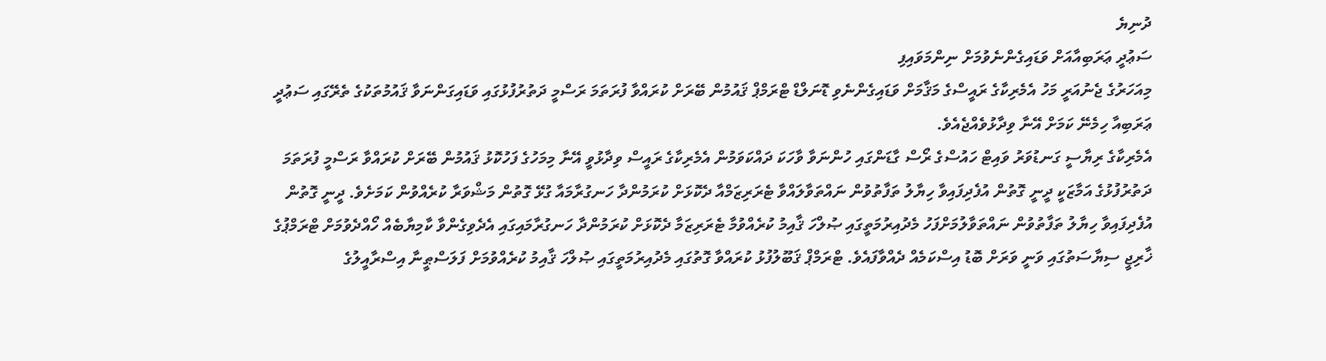ދުނިޔެ
ސަޢުދީ ޢަރަބިއާއަށް ވަޑައިގެންނެވުމަށް ނިންމަވައިފި
މިއަހަރުގެ ޖެނުއަރީ މަހު އެމެރިކާގެ ރައީސްގެ މަޤާމަށް ވަޑައިގެންނެވި ޑޮނަލްޑް ޓްރަމްޕް ޤައުމުން ބޭރަށް ކުރައްވާ ފުރަތަމަ ރަސްމީ ދަތުރުފުޅުގައި ވަޑައިގަންނަވާ ޤައުމުތަކުގެ ތެރޭގައި ސަޢުދީ ޢަރަބިއާ ހިމެނޭ ކަމަށް އޭނާ ވިދާޅުވެއްޖެއެވެ.
އެމެރިކާގެ ރިޔާސީ ގަނޑުވަރު ވައިޓް ހައުސްގެ ރޯސް ގާޑަންގައި ހުންނަވާ ވާހަކަ ދައްކަވަމުން އެމެރިކާގެ ރައީސް ވިދާޅުވީ އޭނާ މިމަހުގެ ފަހުކޮޅު ޤައުމުން ބޭރަށް ކުރައްވާ ރަސްމީ ފުރަތަމަ ދަތުރުފުޅުގެ އަމާޒަކީ ދީނީ ގޮތުން އުފެދިފައިވާ ހިޔާލު ތަފާތުވުން ނައްތަވާލައްވާ ޓެރަރިޒަމްއާ ދެކޮޅަށް ކުރަމުންދާ ހަނގުރާމައާ ގުޅޭ ގޮތުން މަޝްވަރާ ކުރެއްވުން ކަމަށެވެ. ދީނީ ގޮތުން އުފެދިފައިވާ ހިޔާލު ތަފާތުވުން ނައްތަވާލުމަށްފަހު މެދުއިރުމަތީގައި ޞުލްހަ ޤާއިމު ކުރެއްވުމާ ޓެރަރިޒަމާ ދެކޮޅަށް ކުރަމުންދާ ހަނގުރާމައިގައި އެދެވިގެންވާ ކާމިޔާބެއް ހޯއްދެވުމަށް ޓްރަމްޕުގެ ޚާރިޖީ ސިޔާސަތުގައި ވަނީ ވަރަށް ބޮޑު އިސްކަމެއް ދެއްވާފައެވެ. ޓްރަމްޕް ޤަބޫލުފުޅު ކުރައްވާ ގޮތުގައި މެދުއިރުމަތީގައި ޞުލްހަ ޤާއިމު ކުރެއްވުމަށް ފަލަސްޠީނާ އިސްރާއީލުގެ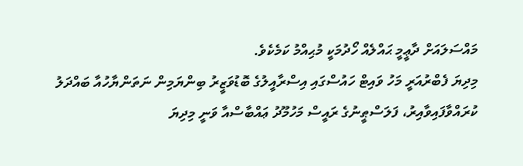މައްސަލައަށް ދާޢީމީ ޙައްލެއް ހޯދުމަކީ މުޙިއްމު ކަމެކެވެ.
މިދިޔަ ފެބްރުއަރީ މަހު ވައިޓް ހައުސްގައި އިސްރާއީލުގެ ބޮޑުވަޒީރު ބިންޔަމިން ނަތަންޔާހުއާ ބައްދަލު ކުރައްވާފައިވާއިރު، ފަލަސްޠީނުގެ ރައީސް މަހުމޫދު ޢައްބާސްއާ ވަނީ މިދިޔަ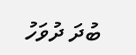ބުދަ ދުވަހު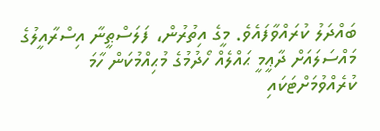ބައްދަލު ކުރައްވާފައެވެ. މީގެ އިތުރުން، ފަލަސްޠީނާ އިސްރާއީލުގެ މައްސަލައަށް ދާޢީމީ ޙައްލެއް ހޯދުމުގެ މުޙިއްމުކަން ހާމަ ކުރެއްވުމަށްޓަކައި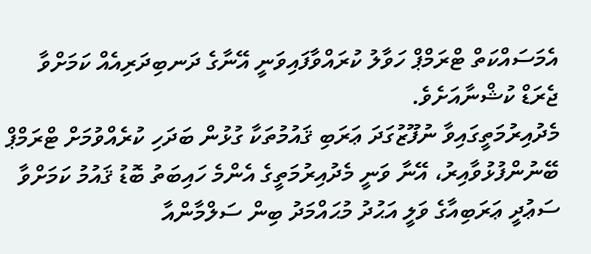އެމަސައްކަތް ޓްރަމްޕް ހަވާލު ކުރައްވާފައިވަނީ އޭނާގެ ދަނބިދަރިއެއް ކަމަށްވާ ޖެރަޑް ކުޝްނާއަށެވެ.
މެދުއިރުމަތީގައިވާ ނުފޫޒުގަދަ ޢަރަބި ޤައުމުތަކާ ގުޅުން ބަދަހި ކުރެއްވުމަށް ޓްރަމްޕް ބޭނުންފުޅުވާއިރު، އޭނާ ވަނީ މެދުއިރުމަތީގެ އެންމެ ހައިބަތު ބޮޑު ޤައުމު ކަމަށްވާ ސަޢުދީ ޢަރަބިއާގެ ވަލީ އަޙުދު މުޙައްމަދު ބިން ސަލްމާންއާ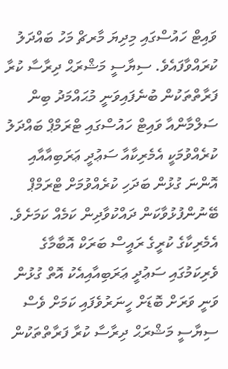ވައިޓް ހައުސްގައި މިދިޔަ މާރޗް މަހު ބައްދަލު ކުރައްވާފައެވެ. ސިޔާސީ މަޝްރަޙް ދިރާސާ ކުރާ ފަރާތްތަކުން ބުނެފައިވަނީ މުޙައްމަދު ބިން ސަލްމާންއާ ވައިޓް ހައުސްގައި ޓްރަމްޕް ބައްދަލު ކުރެއްވުމަކީ އެމެރިކާއާ ސަޢުދީ ޢަރަބިއާއާއި އޮންނަ ގުޅުން ބަދަހި ކުރެއްވުމަށް ޓްރަމްޕް ބޭނުންފުޅުވާކަން ދައްކުވާދިން ކަމެއް ކަމަށެވެ. އެމެރިކާގެ ކުރީގެ ރައީސް ބަރަކް އޮބާމާގެ ވެރިކަމުގައި ސަޢުދީ ޢަރަބިއާއިއެކު އޮތް ގުޅުން ވަނީ ވަރަށް ބޮޑަށް ހީނަރުވެފައި ކަމަށް ވެސް ސިޔާސީ މަޝްރަޙް ދިރާސާ ކުރާ ފަރާތްތަކުން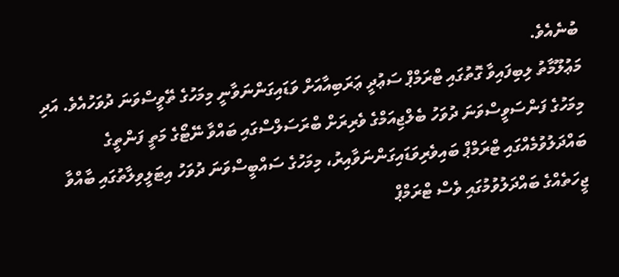ބުނެއެވެ.
މަޢުލޫމާތު ލިބިފައިވާ ގޮތުގައި ޓްރަމްޕް ސަޢުދީ ޢަރަބިއާއަށް ވަޑައިގަންނަވާނީ މިމަހުގެ ތޭވީސްވަނަ ދުވަހުއެވެ. އަދި މިމަހުގެ ފަންސަވީސްވަނަ ދުވަހު ބެލްޖިއަމްގެ ވެރިރަށް ބްރަސަލްސްގައި ބައްވާ ނޭޓޯގެ މަތީ ފަންތީގެ ބައްދަލުވުމެއްގައި ޓްރަމްޕް ބައިވެރިވަޑައިގަންނަވާއިރު، މިމަހުގެ ސައްބީސްވަނަ ދުވަހު އިޓަލީވިލާތުގައި ބާއްވާ ޖީހަތެއްގެ ބައްދަލުވުމުގައި ވެސް ޓްރަމްޕް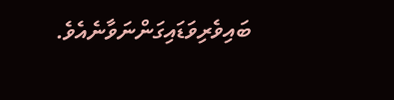ބައިވެރިވަޑައިގަންނަވާނެއެވެ.